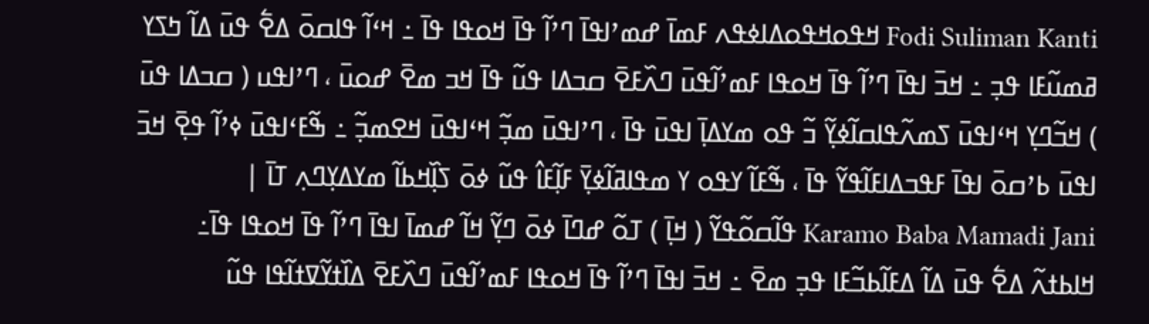Fodi Suliman Kanti ߞߟߋߞߟߋߡߊߦߟߍ ߓߘߊ߫ ߝߘߴߊߟߊ߫ ߣߴߊ߬ ߟߊ߫ ߞߋߟߊ ߟߊ߫ ߸ ߞߵߊ߬ ߟߊߛߋ߫ ߡߐ߱ ߟߎ߫ ߡߊ߬ ߤߖߌ ߥߘߎ߬ߓߊ ߟߏ߲ ߸ ߞߏ߫ ߊߟߊ߫ ߣߴߊ߬ ߟߊ߫ ߞߋߟߊ ߓߘߴߊ߬ߟߎ߫ ߣߍ߰ߓߐ߫ ߛߏߡߊ ߟߎ߬ ߟߊ߫ ߞߏ ߘߐ߫ ߝߋߎ߫ ، ߣߴߊߟߎ ( ߛߏߡߊ ߟߎ߫ ) ߞߏ߬ߣߌ߲ ߞߵߊߟߎ߫ ߖߘߍ߬ߟߊߛߊ߬ߦߌ߲߬ ߏ߬ ߟߋ ߘߌߡߊ߲߫ ߊߟߎ߫ ߟߊ߫ ، ߣߴߊߟߎ߫ ߘߏ߲߬ ߞߵߊߟߎ߫ ߞߐߘߏ߲߬ ߸ ߒ߬ߓߵߊߟߎ߫ ߦߴߊ߬ ߟߐ߲߫ ߞߏ߫ ߊߟߎ߫ ߕߴߛߋ߫ ߊߟߊ߫ ߓߟߏߡߊߓߊ߬ߟߌ߬ ߟߊ߫ ، ߒ߬ߓߊ߬ ߌߟߋ ߌ ߘߟߊߥߊ߬ߦߌ߲߫ ߓߊ߲߬ߓߊ߮ ߟߎ߬ ߦߋ߫ ߖߊ߲߰ߞߕߊ߬ ߘߌߡߌ߲ߣߍ߲ ߠߊ߫ |
Karamo Baba Mamadi Jani ߟߊ߬ߛߋ߬ߟߌ߬ ( ߞߊ߲߫ ) ߠߋ߬ ߝߣߊ߫ ߦߋ߫ ߣߌ߲߬ ߞߊ߬ ߝߘߊ߫ ߊߟߊ߫ ߣߴߊ߬ ߟߊ߫ ߞߋߟߊ ߟߊ߫߸ ߞߊߕߙߍ߬ ߡߐ߱ ߟߎ߫ ߡߊ߬ ߡߓߊ߬ߕߏ߬ߓߊ ߟߏ߲ ߘߐ߫ ߸ ߞߏ߫ ߊߟߊ߫ ߣߴߊ߬ ߟߊ߫ ߞߋߟߊ ߓߘߴߊ߬ߟߎ߫ ߣߍ߰ߓߐ߫ ߡߊ߰ߙߌ߬ߜߙߊ߬ߟߊ ߟߎ߬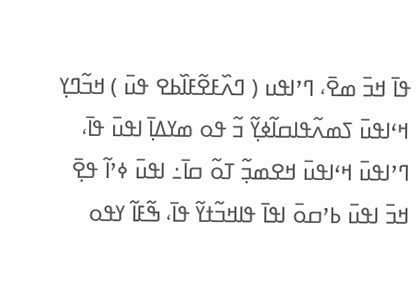ߟߊ߫ ߞߏ߫ ߘߐ߫، ߣߴߊߟߎ ( ߣߍ߰ߓߐ߬ߓߊ߰ߕߐ ߟߎ߫ ) ߞߏ߬ߣߌ߲ ߞߵߊߟߎ߫ ߖߘߍ߬ߟߊߛߊ߬ߦߌ߲߬ ߏ߬ ߟߋ ߘߌߡߊ߲߫ ߊߟߎ߫ ߟߊ߫، ߣߴߊߟߎ߫ ߞߵߊߟߎ߫ ߞߐߘߏ߲߬ ߠߋ߬ ߛߊ߫߸ ߊߟߎ߫ ߦߴߊ߬ ߟߐ߲߫ ߞߏ߫ ߊߟߎ߫ ߕߴߛߋ߫ ߊߟߊ߫ ߟߊߞߏ߬ߙߌ߬ ߟߊ߫، ߒ߬ߓߊ߬ ߌߟߋ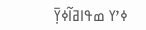ߦߴߌ ߘߟߊߥߊ߬ߦߌ߲߫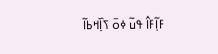ߓߊ߲߬ߓߊ߮ ߟߎ߬ ߦߋ߫ ߖߊ߲߰ߞߕߊ߬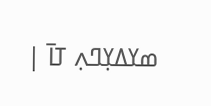ߘߌߡߌ߲ߣߍ߲ ߠߊ߫ |